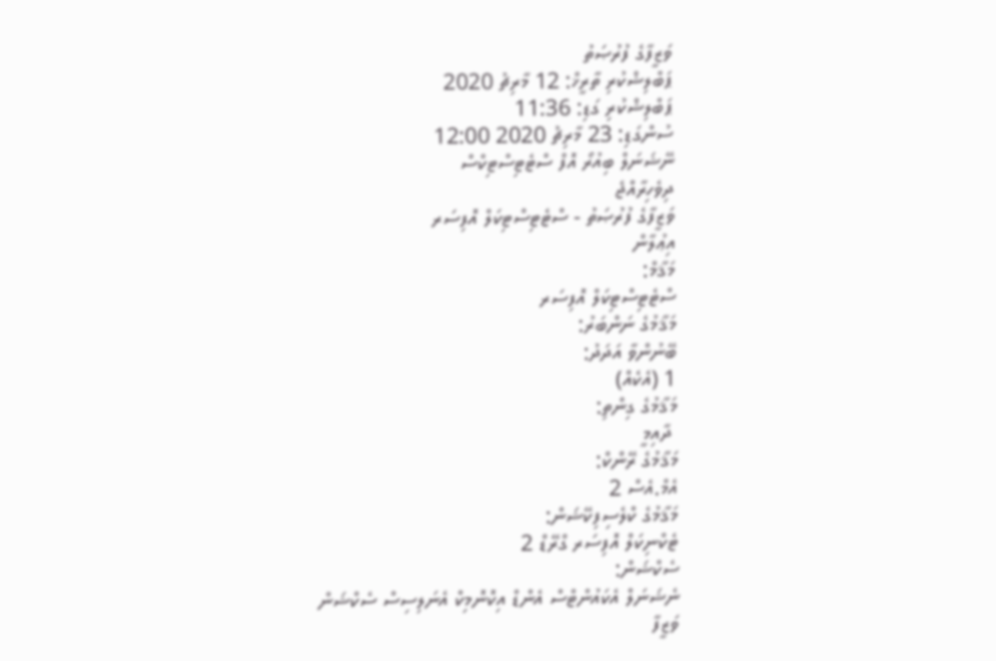ވަޒީފާގެ ފުރުޞަތު
ޕަބްލިޝްކުރި ތާރީޚް: 12 މާރިޗު 2020
ޕަބްލިޝްކުރި ގަޑި: 11:36
ސުންގަޑި: 23 މާރިޗު 2020 12:00
ނޭޝަނަލް ބިއުރޯ އޮފް ސްޓެޓިސްޓިކްސް
ދިވެހިރާއްޖެ
ވަޒީފާގެ ފުރުޞަތު - ސްޓެޓިސްޓިކަލް އޮފިސަރ
އިޢުލާން
މަޤާމް:
ސްޓެޓިސްޓިކަލް އޮފިސަރ
މަޤާމުގެ ނަންބަރު:
ބޭނުންވާ އަދަދު:
1 (އެކެއް)
މަޤާމުގެ ގިންތި:
 ދާއިމީ
މަޤާމުގެ ރޭންކް:
އެމް.އެސް 2
މަޤާމުގެ ކްލެސިފިކޭޝަން:
ޓެކްނިކަލް އޮފިސަރ ގްރޭޑް 2
ސެކްޝަން:
ނެޝަނަލް އެކައުންޓްސް އެންޑް އިކޮނޮމިކް އެނަލިސިސް ސެކްޝަން
ވަޒީފާ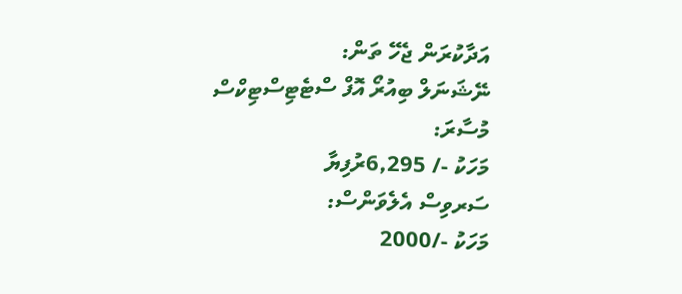އަދާކުރަން ޖެހޭ ތަން:
ނޭޝަނަލް ބިއުރޯ އޮފް ސްޓެޓިސްޓިކްސް
މުސާރަ:
މަހަކު -/ 6,295ރުފިޔާ
ސަރވިސް އެލެވަންސް:
މަހަކު -/2000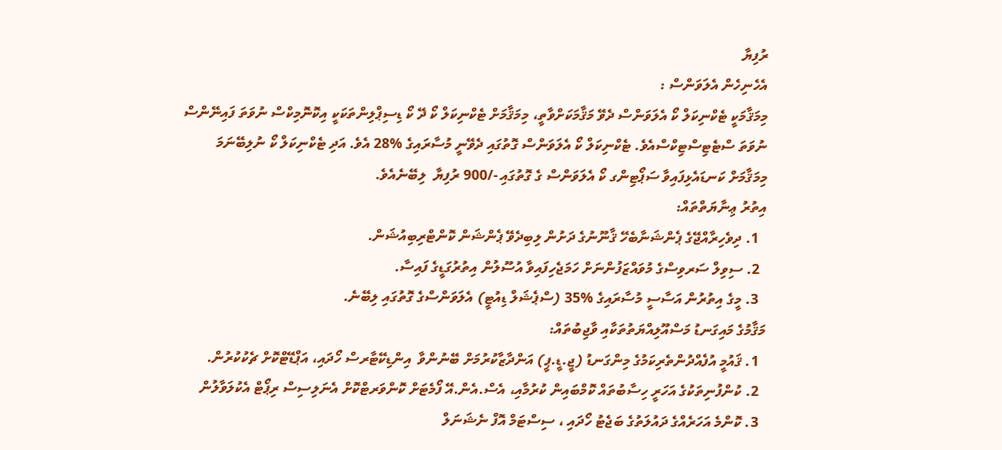ރުފިޔާ
އެހެނިހެން އެލަވަންސް :
މިމަޤާމަކީ ޓެކްނިކަލް ކޯ އެލަވަންސް ދެވޭ މަޤާމަކަށްވާތީ، މިމަޤާމަށް ޓެކްނިކަލް ކޯ ދޭ ކޯ ޑިސިޕްލިންތަކަކީ އިކޮނޮމިކްސް ނުވަތަ ފައިނޭންސް ނުވަތަ ސްޓެޓިސްޓިކްސްއެވެ. ޓެކްނިކަލް ކޯ އެލަވަންސް ގޮތުގައި ދެވޭނީ މުސާރައިގެ %28 އެވެ. އަދި ޓެކްނިކަލް ކޯ ނުލިބޭނަމަ މިމަޤާމަށް ކަނޑައެޅިފައިވާ ސަޕޯޓިންގ ކޯ އެލަވަންސް ގެ ގޮތުގައި -/900 ރުފިޔާ  ލިބޭނެއެވެ.
އިތުރު ޢިނާޔަތްތައް:
  1. ދިވެހިރާއްޖޭގެ ޕެންޝަނާބެހޭ ޤާނޫނުގެ ދަށުން ލިބިދެވޭ ޕެންޝަން ކޮންޓްރިބިއުޝަން.
  2. ސިވިލް ސަރވިސްގެ މުވައްޒަފުންނަށް ހަމަޖެހިފައިވާ އުސޫލުން އިތުރުގަޑީގެ ފައިސާ.
  3. މީގެ އިތުރުން އަސާސީ މުސާރައިގެ %35 (ސްޕެޝަލް ޑިއުޓީ) އެލަވަންސްގެ ގޮތުގައި ލިބޭނެ.
މަޤާމުގެ މައިގަނޑު މަސްއޫލިއްޔަތުތަކާއި ވާޖިބުތައް:
  1. ޤައުމީ އުފެއްދުންތެރިކަމުގެ މިންގަނޑު (ޖީ.ޑީ.ޕީ) އަންދާޒާކުރުމަށް ބޭނުންވާ  އިންޑިކޭޓާރސް ހޯދައި، އަޕްޑޭޓްކޮށް ޗެކުކުރުން.
  2. ކުންފުނިތަކުގެ އަހަރީ ހިސާބުތައް ކޮމްބައިން ކުރުމާއި، އެސް.އެން.އޭ ފޯމެޓަށް ކޮންވަރޓްކޮށް އެނަލިސިސް ރިޕޯޓް އެކުލަވާލުން
  3. ކޮންމެ އަހަރެއްގެ ދައުލަތުގެ ބަޖެޓު ހޯދައި ، ސިސްޓަމް އޮފް ނެޝަނަލް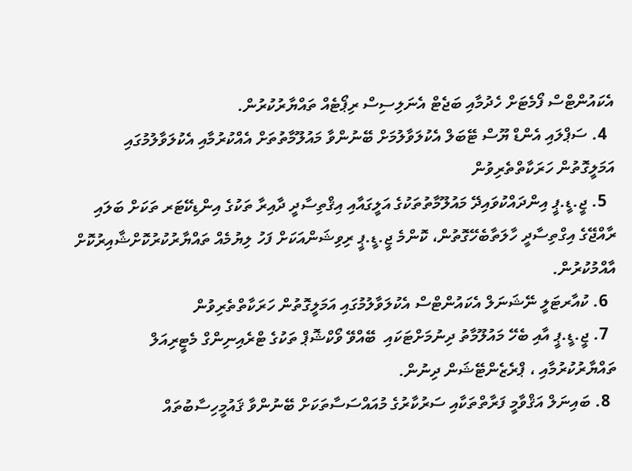އެކައުންޓްސް ފޯމެޓަށް ހެދުމާއި ބަޖެޓް އެނަލިސިސް ރިޕޯޓެއް ތައްޔާރުކުރުން.
  4. ސަޕްލައި އެންޑް ޔޫސް ޓޭބަލް އެކުލަވާލުމަށް ބޭނުންވާ މައުލޫމާތުތަށް އެއްކުރުމާއި އެކުލަވާލުމުގައި އަމަލީގޮތުން ހަރަކާތްތެރިވުން
  5. ޖީ.ޑީ.ޕީ އިންދައްކުވައިދޭ މައުލޫމާތުތަކުގެ އަލީގައާއި އިޤްތިސާދީ ދާއިރާ ތަކުގެ އިންޑިކޭޓަރ ތަކަށް ބަލައި ރާއްޖޭގެ އިގްތިސާދީ ހާލަތާބެހޭގޮތުން، ކޮންމެ ޖީ.ޑީ.ޕީ ރިވިޝަންއަކަށް ފަހު ލިޔުމެއް ތައްޔާރުކުރުކޮށްޝާއިރުކޮށް އާއްމުކުރުން.
  6. ކުއާރޓަލީ ނޭޝަނަލް އެކައުންޓްސް އެކުލަވާލުމުގައި އަމަލީގޮތުން ހަރަކާތްތެރިވުން
  7. ޖީ.ޑީ.ޕީ އާއި ބެހޭ މައުލޫމާތު ދިނުމަށްޓަކައި  ބޭއްވޭ ވޯކްޝޮޕް ތަކުގެ ޓްރެއިނިންގް މެޓީރިއަލް ތައްޔާރުކުރުމާއި ، ޕްރެޒެންޓޭޝަން ދިނުން.
  8. ބައިނަލް އަޤްވާމީ ފަރާތްތަކާއި ސަރުކާރުގެ މުއައްސަސާތަކަށް ބޭނުންވާ ޤައުމީހިސާބުތައް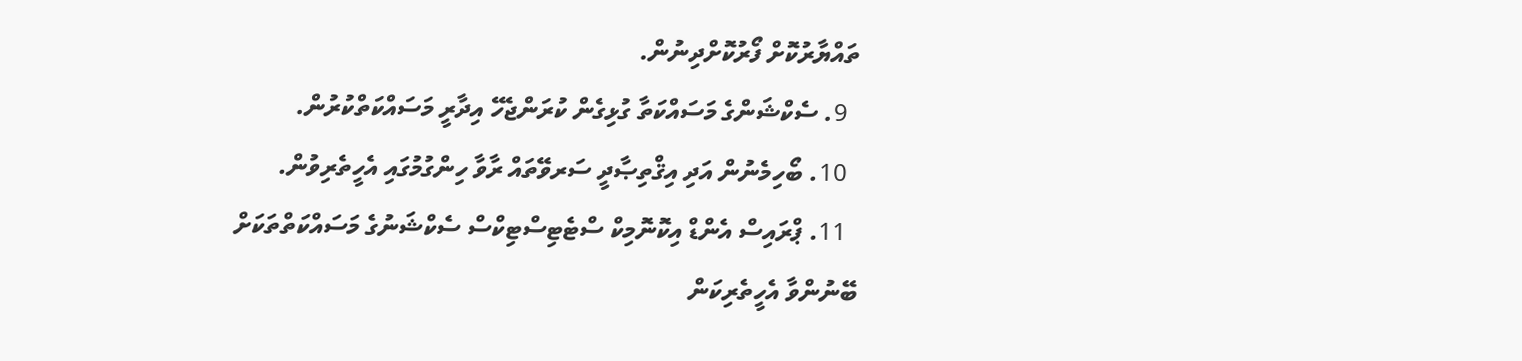ތައްޔާރުކޮށް ފޯރުކޮށްދިނުން.
  9. ސެކްޝަންގެ މަސައްކަތާ ގުޅިގެން ކުރަންޖެހޭ އިދާރީ މަސައްކަތްކުރުން.
  10. ބޯހިމެނުން އަދި އިޤްތިޞާދީ ސަރވޭތައް ރާވާ ހިންގުމުގައި އެހީތެރިވުން.
  11. ޕްރައިސް އެންޑް އިކޮނޮމިކް ސްޓެޓިސްޓިކްސް ސެކްޝަނުގެ މަސައްކަތްތަކަށް ބޭނުންވާ އެހީތެރިކަން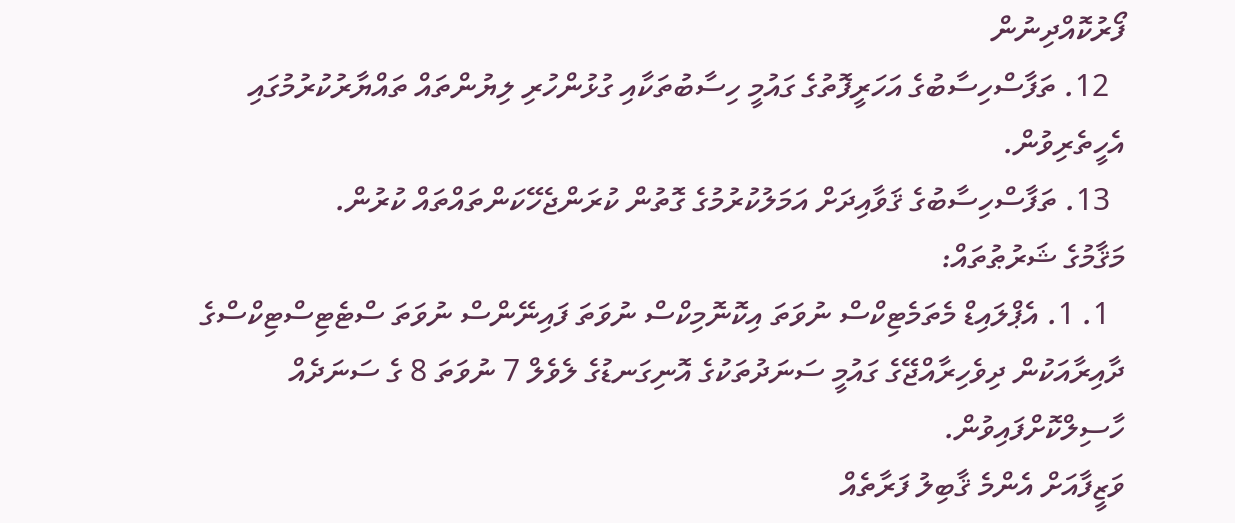ފޯރުކޮއްދިނުން
  12. ތަފާސްހިސާބުގެ އަހަރީފޮތުގެ ގައުމީ ހިސާބުތަކާއި ގުޅުންހުރި ލިޔުންތައް ތައްޔާރުކުރުމުގައި އެހީތެރިވުން.
  13. ތަފާސްހިސާބުގެ ޤަވާއިދަށް އަމަލުކުރުމުގެ ގޮތުން ކުރަންޖެހޭކަންތައްތައް ކުރުން.
މަޤާމުގެ ޝަރުޠުތައް:
  1. 1. އެޕްލައިޑް މެތަމެޓިކްސް ނުވަތަ އިކޮނޮމިކްސް ނުވަތަ ފައިނޭންސް ނުވަތަ ސްޓެޓިސްޓިކްސްގެ ދާއިރާއަކުން ދިވެހިރާއްޖޭގެ ގައުމީ ސަނަދުތަކުގެ އޮނިގަނޑުގެ ލެވެލް 7 ނުވަތަ 8 ގެ ސަނަދެއް ހާސިލްކޮށްފައިވުން.
ވަޒީފާއަށް އެންމެ ޤާބިލު ފަރާތެއް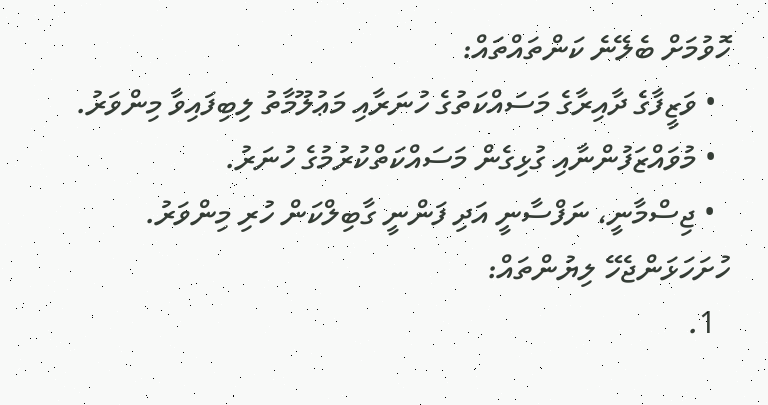ހޮވުމަށް ބެލޭނެ ކަންތައްތައް:
  • ވަޒީފާގެ ދާއިރާގެ މަސައްކަތުގެ ހުނަރާއި މަޢުލޫމާތު ލިބިފައިވާ މިންވަރު.
  • މުވައްޒަފުންނާއި ގުޅިގެން މަސައްކަތްކުރުމުގެ ހުނަރު.
  • ޖިސްމާނީ، ނަފްސާނީ އަދި ފަންނީ ގާބިލްކަން ހުރި މިންވަރު.
ހުށަހަޅަންޖެހޭ ލިޔުންތައް:
  1.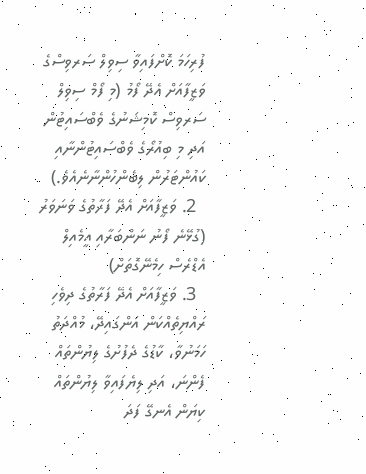ފުރިހަމަ ކޮށްފައިވާ ސިވިލް ސަރވިސްގެ ވަޒީފާއަށް އެދޭ ފޯމު (މި ފޯމް ސިވިލް ސަރވިސް ކޮމިޝަނުގެ ވެބްސައިޓުން އަދި މި ބިއުރޯގެ ވެބްސައިޓުންނާއި ކައުންޓަރުން ލިބެންހުންނާނެއެވެ.)
  2. ވަޒީފާއަށް އެދޭ ފަރާތުގެ ވަނަވަރު (ގުޅޭނެ ފޯނު ނަންބަރާއި އީމެއިލް އެޑްރެސް ހިމެނޭގޮތަށް)
  3. ވަޒީފާއަށް އެދޭ ފަރާތުގެ ދިވެހި ރައްޔިތެއްކަން އަންގައިދޭ، މުއްދަތު ހަމަނުވާ، ކާޑުގެ ދެފުށުގެ ލިޔުންތައް ފެންނަ، އަދި ލިޔެފައިވާ ލިޔުންތައް ކިޔަން އެނގޭ ފަދަ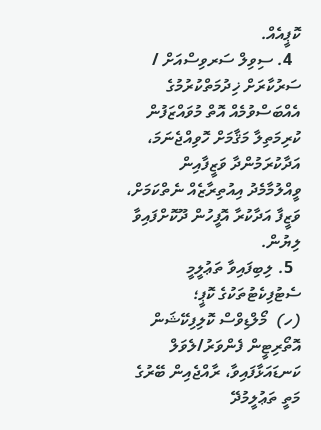ކޮޕީއެއް.
  4. ސިވިލް ސަރވިސްއަށް / ސަރުކާރަށް ޚިދުމަތްކުރުމުގެ އެއްބަސްވުމެއް އޮތް މުވައްޒަފުން ކުރިމަތިލާ މަޤާމަށް ހޮވިއްޖެނަމަ، އަދާކުރަމުންދާ ވަޒީފާއިން ވީއްލުމާމެދު އިއުތިރާޒެއް ނެތްކަމަށް، ވަޒީފާ އަދާކުރާ އޮފީހުން ދޫކޮށްފައިވާ ލިޔުން.
  5. ލިބިފައިވާ ތަޢުލީމީ ސެޓުފިކެޓުތަކުގެ ކޮޕީ؛
(ހ)  މޯލްޑިވްސް ކޮލިފިކޭޝަން އޮތޯރިޓީން ފެންވަރު/ލެވަލް ކަނޑައަޅާފައިވާ، ރާއްޖެއިން ބޭރުގެ މަތީ ތަޢުލީމުދޭ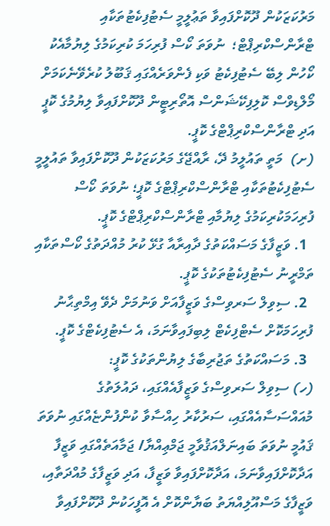މަރުކަޒަކުން ދޫކޮށްފައިވާ ތަޢުލީމީ ސެޓުފިކެޓުތަކާއި ޓްރާންސްކްރިޕްޓް؛  ނުވަތަ ކޯސް ފުރިހަމަ ކުރިކަމުގެ ލިޔުމާއެކު ކޯހުން ލިބޭ ސެޓުފިކެޓު ވަކި ފެންވަރެއްގައި ޤަބޫލު ކުރެވޭނެކަމަށް މޯލްޑިވްސް ކޮލިފިކޭޝަންސް އޮތޯރިޓީން ދޫކޮށްފައިވާ ލިޔުމުގެ ކޮޕީ   އަދި ޓްރާންސްކްރިޕްޓްގެ ކޮޕީ.
(ށ)  މަތީ ތައުލީމު ދޭ، ރާއްޖޭގެ މަރުކަޒަކުން ދޫކޮށްފައިވާ ތައުލީމީ ސެޓުފިކެޓުތަކާއި ޓްރާންސްކްރިޕްޓްގެ ކޮޕީ؛ ނުވަތަ ކޯސް ފުރިހަމަކުރިކަމުގެ ލިޔުމާއި ޓްރާންސްކްރިޕްޓްގެ ކޮޕީ.
  1. ވަޒީފާގެ މަސައްކަތުގެ ދާއިރާއާ ގުޅޭ ކުރު މުއްދަތުގެ ކޯސްތަކާއި ތަމްރީނު ސެޓުފިކެޓުތަކުގެ ކޮޕީ.
  2. ސިވިލް ސަރވިސްގެ ވަޒީފާއަށް ވަނުމަށް ދެވޭ އިމްތިޙާނު ފުރިހަމަކޮށް ސެޓްފިކެޓް ލިބިފައިވާނަމަ، އެ ސެޓުފިކެޓްގެ ކޮޕީ.
  3. މަސައްކަތުގެ ތަޖުރިބާގެ ލިޔުންތަކުގެ ކޮޕީ:
(ހ) ސިވިލް ސަރވިސްގެ ވަޒީފާއެއްގައި، ދައުލަތުގެ މުއައްސަސާއެއްގައި، ސަރުކާރު ހިއްސާވާ ކުންފުންޏެއްގައި ނުވަތަ ޤައުމީ ނުވަތަ ބައިނަލްއަޤުވާމީ ޖަމްޢިއްޔާ/ ޖަމާއަތެއްގައި ވަޒީފާ އަދާކޮށްފައިވާނަމަ، އަދާކޮށްފައިވާ ވަޒީފާ، އަދި ވަޒީފާގެ މުއްދަތާއި، ވަޒީފާގެ މަސްއޫލިއްޔަތު ބަޔާންކޮށް އެ އޮފީހަކުން ދޫކޮށްފައިވާ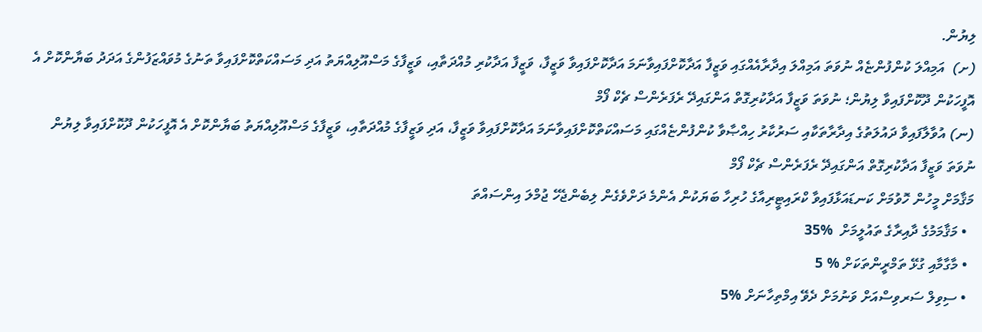ލިޔުން.
(ށ)  އަމިއްލަ ކުންފުންޏެއް ނުވަތަ އަމިއްލަ އިދާރާއެއްގައި ވަޒީފާ އަދާކޮށްފައިވާނަމަ އަދާކޮށްފައިވާ ވަޒީފާ، ވަޒީފާ އަދާކުރި މުއްދަތާއި، ވަޒީފާގެ މަސްއޫލިއްޔަތު އަދި މަސައްކަތްކޮށްފައިވާ ތަނުގެ މުވައްޒަފުންގެ އަދަދު ބަޔާންކޮށް އެ އޮފީހަކުން ދޫކޮށްފައިވާ ލިޔުން؛ ނުވަތަ ވަޒީފާ އަދާކުރިގޮތް އަންގައިދޭ ރެފަރެންސް ޗެކް ފޯމް
(ނ) އުވާލާފައިވާ ދައުލަތުގެ އިދާރާތަކާއި ސަރުކާރު ހިއްޞާވާ ކުންފުންޏެއްގައި މަސައްކަތްކޮށްފައިވާނަމަ އަދާކޮށްފައިވާ ވަޒީފާ، އަދި ވަޒީފާގެ މުއްދަތާއި، ވަޒީފާގެ މަސްއޫލިއްޔަތު ބަޔާންކޮށް އެ އޮފީހަކުން ދޫކޮށްފައިވާ ލިޔުން ނުވަތަ ވަޒީފާ އަދާކުރިގޮތް އަންގައިދޭ ރެފަރެންސް ޗެކް ފޯމް
މަޤާމަށް މީހުން ހޮވުމަށް ކަނޑައަޅާފައިވާ ކްރައިޓީރިއާގެ ހުރިހާ ބަޔަކުން އެންމެ ދަށްވެގެން ލިބެންޖެހޭ ޖުމްލަ އިންސައްތަ
  • މަޤާމަމުގެ ދާއިރާގެ ތައުލީމަށް  %35
  • މާގާމާއި ގުޅޭ ތަމްރީންތަކަށް % 5
  • ސިވިލް ސަރވިސްއަށް ވަނުމަށް ދެވޭ އިމްތިހާނަށް %5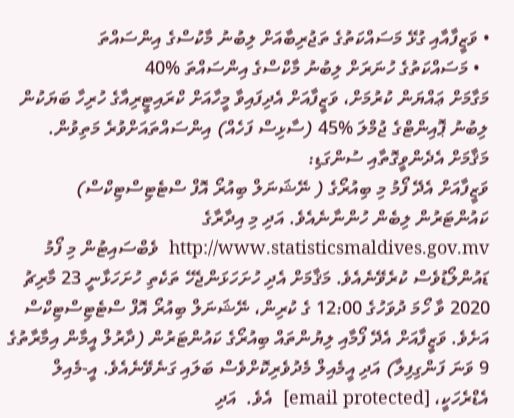• ވަޒީފާއާއި ގުޅޭ މަސައްކަތުގެ ތަޖުރިބާއަށް ލިބުނު މާކުސްގެ އިންސައްތަ
  • މަސައްކަތުގެ ހުނަރަށް ލިބުނު މާކްސްގެ އިންސައްތަ %40
މަގާމަށް ޢައްޔަން ކުރުމަށް، ވަޒީފާއަށް އެދިފައިވާ މީހާއަށް ކްރައިޓީރިއާގެ ހުރިހާ ބަޔަކުން ލިބުނު ޕޮއިންޓްގެ ޖުމްލަ %45 (ސާޅިސް ފަހެއް) އިންސައްތައަށްވުރެ މަތިވުން.
މަޤާމަށް އެދެންވީގޮތާއި ސުންގަޑި:
ވަޒީފާއަށް އެދޭ ފޯމު މި ބިއުރޯގެ ( ނޭޝަނަލް ބިއުރޯ އޮފް ސްޓެޓިސްޓިކްސް) ކައުންޓަރުން ލިބެން ހުންނާނެއެވެ. އަދި މި އިދާރާގެ http://www.statisticsmaldives.gov.mv  ވެބްސައިޓުން މި ފޯމު ޑައުންލޯޑުވެސް ކުރެވޭނެއެވެ. މަޤާމަށް އެދި ހުށަހަޅަންޖެހޭ ތަކެތި ހުށަހަޅާނީ 23 މާރިޗު 2020 ވާ ހޯމަ ދުވަހުގެ 12:00 ގެ ކުރިން، ނޭޝަނަލް ބިއުރޯ އޮފް ސްޓެޓިސްޓިކްސް އަށެވެ. ވަޒީފާއަށް އެދޭ ފޯމާއި ލިޔުންތައް ބިއުރޯގެ ކައުންޓަރުން (ދާރުލް އީމާން އިމާރާތުގެ 9 ވަނަ ފަންގިފިލާ) އަދި އީމެއިލް މެދުވެރިކޮށްވެސް ބަލައި ގަނެވޭނެއެވެ. އީ-މެއިލް އެޑްރެހަކީ، [email protected]  އެވެ.  އަދި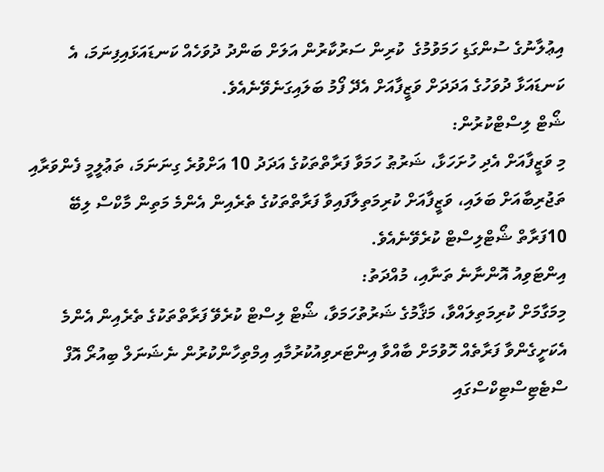އިޢުލާނުގެ ސުންގަޑި ހަމަވުމުގެ  ކުރިން ސަރުކާރުން އަލަށް ބަންދު ދުވަހެއް ކަނޑައަޅައިފިނަމަ، އެ ކަނޑައަޅާ ދުވަހުގެ އަދަދަށް ވަޒީފާއަށް އެދޭ ފޯމު ބަލައިގަނެވޭނެއެވެ.
ޝޯޓް ލިސްޓްކުރުން:
މި ވަޒީފާއަށް އެދި ހުށަހަޅާ، ޝަރުޠު ހަމަވާ ފަރާތްތަކުގެ އަދަދު 10 އަށްވުރެ ގިނަނަމަ، ތަޢުލީމީ ފެންވަރާއި ތަޖުރިބާއަށް ބަލައި، ވަޒީފާއަށް ކުރިމަތިލާފައިވާ ފަރާތްތަކުގެ ތެރެއިން އެންމެ މަތިން މާކްސް ލިބޭ 10ފަރާތް ޝޯޓްލިސްޓް ކުރެވޭނެއެވެ.
އިންޓަވިއު އޮންނާނެ ތަނާއި، މުއްދަތު:
މިމަގާމަށް ކުރިމަތިލައްވާ، މަޤާމުގެ ޝަރުތުހަމަވާ، ޝޯޓް ލިސްޓް ކުރެވޭ ފަރާތްތަކުގެ ތެރެއިން އެންމެ އެކަށީގެންވާ ފަރާތެއް ހޮވުމަށް ބާއްވާ އިންޓަރވިއުކުރުމާއި އިމްތިހާންކުރުން ނެޝަނަލް ބިއުރޯ އޮފް ސްޓެޓިސްޓިކްސްގައި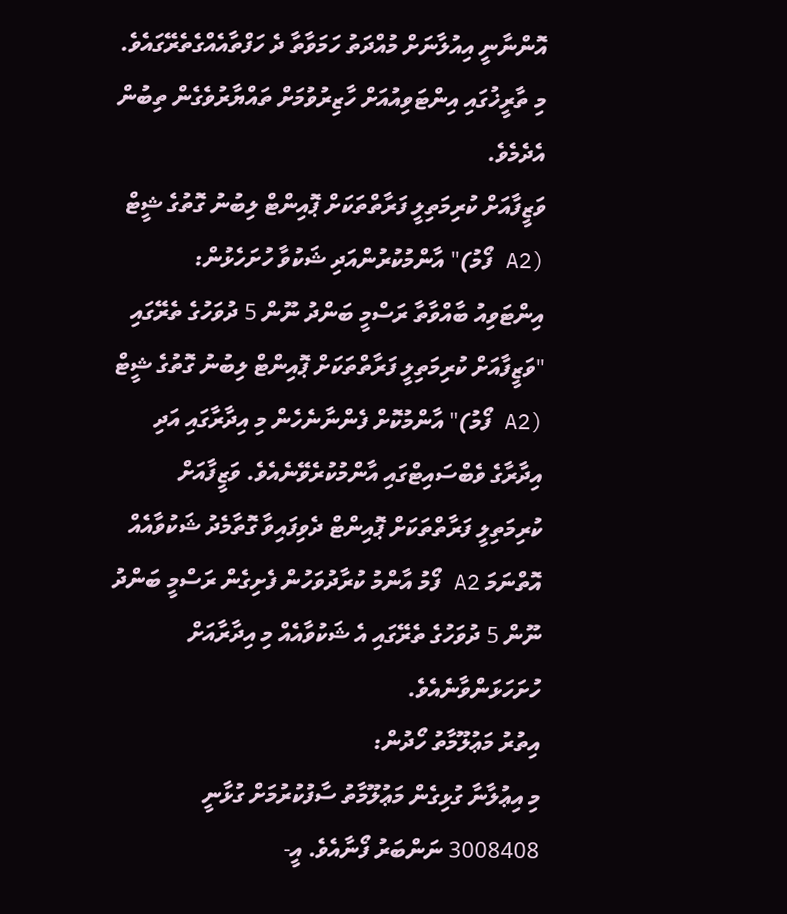އޮންނާނީ އިއުލާނަށް މުއްދަތު ހަމަވާތާ ދެ ހަފްތާއެއްގެތެރޭގައެވެ. މި ތާރީޚުގައި އިންޓަވިއުއަށް ހާޒިރުވުމަށް ތައްޔާރުވެގެން ތިބުން އެދެމެވެ.
ވަޒީފާއަށް ކުރިމަތިލީ ފަރާތްތަކަށް ޕޮއިންޓް ލިބުނު ގޮތުގެ ޝީޓް (A2 ފޯމު)" އާންމުކުރުންއަދި ޝަކުވާ ހުށަހެޅުން:
އިންޓަވިއު ބާއްވާތާ ރަސްމީ ބަންދު ނޫން 5 ދުވަހުގެ ތެރޭގައި "ވަޒީފާއަށް ކުރިމަތިލީ ފަރާތްތަކަށް ޕޮއިންޓް ލިބުނު ގޮތުގެ ޝީޓް (A2 ފޯމު)" އާންމުކޮށް ފެންނާނެހެން މި އިދާރާގައި އަދި އިދާރާގެ ވެބްސައިޓްގައި އާންމުކުރެވޭނެއެވެ. ވަޒީފާއަށް ކުރިމަތިލީ ފަރާތްތަކަށް ޕޮއިންޓް ދެވިފައިވާ ގޮތާމެދު ޝަކުވާއެއް އޮތްނަމަ A2 ފޯމު އާންމު ކުރާދުވަހުން ފެށިގެން ރަސްމީ ބަންދު ނޫން 5 ދުވަހުގެ ތެރޭގައި އެ ޝަކުވާއެއް މި އިދާރާއަށް ހުށަހަޅަންވާނެއެވެ.
އިތުރު މަޢުލޫމާތު ހޯދުން:
މި އިޢުލާނާ ގުޅިގެން މަޢުލޫމާތު ސާފުކުރުމަށް ގުޅާނީ 3008408 ނަންބަރު ފޯނާއެވެ. އީ-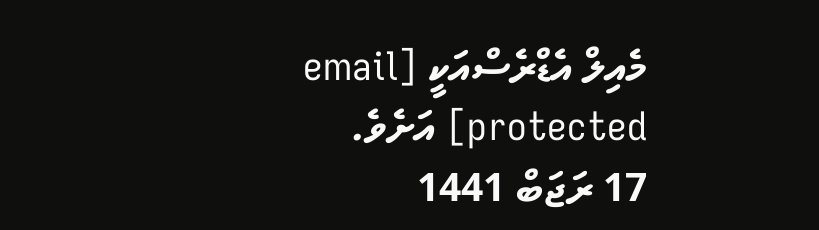މެއިލް އެޑްރެސްއަކީ [email protected] އަށެވެ.
17 ރަޖަބް 1441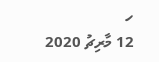ހ
12 މާރިޗު 2020